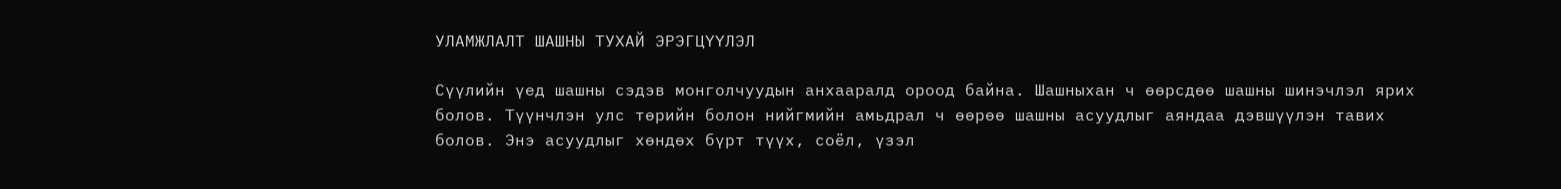УЛАМЖЛАЛТ ШАШНЫ ТУХАЙ ЭРЭГЦҮҮЛЭЛ

Сүүлийн үед шашны сэдэв монголчуудын анхааралд ороод байна. Шашныхан ч өөрсдөө шашны шинэчлэл ярих болов. Түүнчлэн улс төрийн болон нийгмийн амьдрал ч өөрөө шашны асуудлыг аяндаа дэвшүүлэн тавих болов. Энэ асуудлыг хөндөх бүрт түүх, соёл, үзэл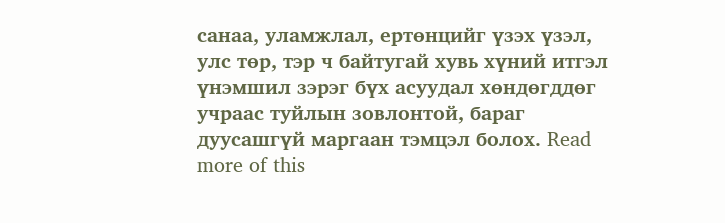санаа, уламжлал, ертөнцийг үзэх үзэл, улс төр, тэр ч байтугай хувь хүний итгэл үнэмшил зэрэг бүх асуудал хөндөгддөг учраас туйлын зовлонтой, бараг дуусашгүй маргаан тэмцэл болох. Read more of this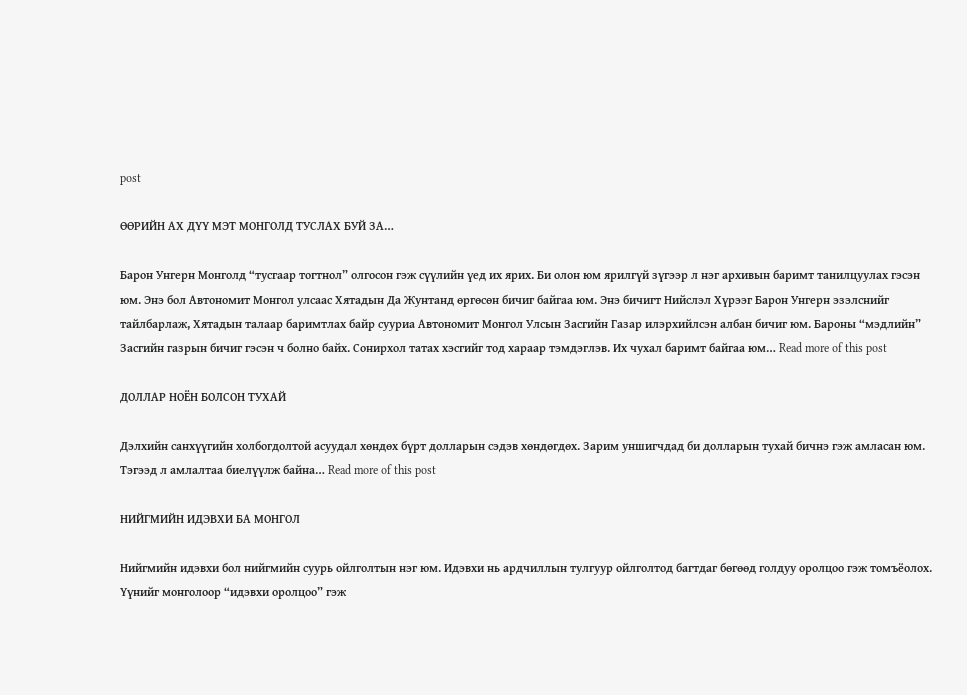post

ӨӨРИЙН АХ ДҮҮ МЭТ МОНГОЛД ТУСЛАХ БУЙ ЗА…

Барон Унгерн Монголд “тусгаар тогтнол” олгосон гэж сүүлийн үед их ярих. Би олон юм ярилгүй зүгээр л нэг архивын баримт танилцуулах гэсэн юм. Энэ бол Автономит Монгол улсаас Хятадын Да Жунтанд өргөсөн бичиг байгаа юм. Энэ бичигт Нийслэл Хүрээг Барон Унгерн эзэлснийг тайлбарлаж, Хятадын талаар баримтлах байр сууриа Автономит Монгол Улсын Засгийн Газар илэрхийлсэн албан бичиг юм. Бароны “мэдлийн” Засгийн газрын бичиг гэсэн ч болно байх. Сонирхол татах хэсгийг тод хараар тэмдэглэв. Их чухал баримт байгаа юм… Read more of this post

ДОЛЛАР НОЁН БОЛСОН ТУХАЙ

Дэлхийн санхүүгийн холбогдолтой асуудал хөндөх бүрт долларын сэдэв хөндөгдөх. Зарим уншигчдад би долларын тухай бичнэ гэж амласан юм. Тэгээд л амлалтаа биелүүлж байна… Read more of this post

НИЙГМИЙН ИДЭВХИ БА МОНГОЛ

Нийгмийн идэвхи бол нийгмийн суурь ойлголтын нэг юм. Идэвхи нь ардчиллын тулгуур ойлголтод багтдаг бөгөөд голдуу оролцоо гэж томъёолох. Үүнийг монголоор “идэвхи оролцоо” гэж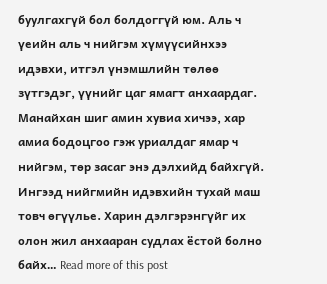буулгахгүй бол болдоггүй юм. Аль ч үеийн аль ч нийгэм хүмүүсийнхээ идэвхи, итгэл үнэмшлийн төлөө зүтгэдэг, үүнийг цаг ямагт анхаардаг. Манайхан шиг амин хувиа хичээ, хар амиа бодоцгоо гэж уриалдаг ямар ч нийгэм, төр засаг энэ дэлхийд байхгүй. Ингээд нийгмийн идэвхийн тухай маш товч өгүүлье. Харин дэлгэрэнгүйг их олон жил анхааран судлах ёстой болно байх… Read more of this post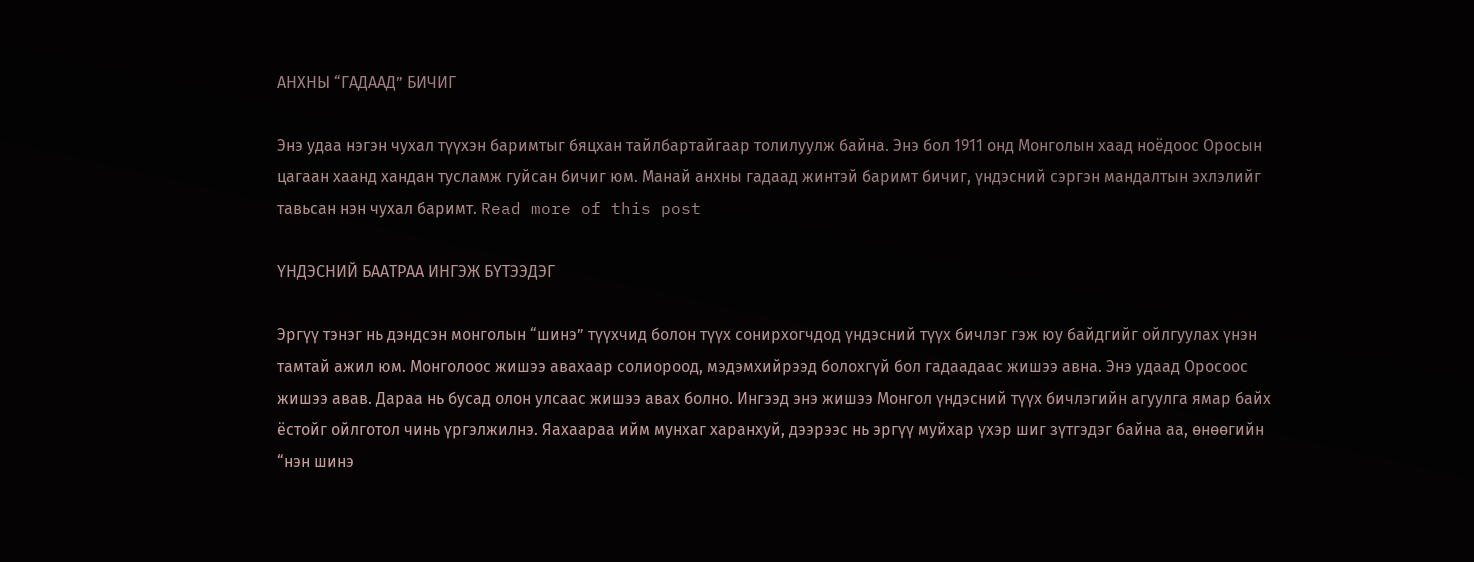АНХНЫ “ГАДААД” БИЧИГ

Энэ удаа нэгэн чухал түүхэн баримтыг бяцхан тайлбартайгаар толилуулж байна. Энэ бол 1911 онд Монголын хаад ноёдоос Оросын цагаан хаанд хандан тусламж гуйсан бичиг юм. Манай анхны гадаад жинтэй баримт бичиг, үндэсний сэргэн мандалтын эхлэлийг тавьсан нэн чухал баримт. Read more of this post

ҮНДЭСНИЙ БААТРАА ИНГЭЖ БҮТЭЭДЭГ

Эргүү тэнэг нь дэндсэн монголын “шинэ” түүхчид болон түүх сонирхогчдод үндэсний түүх бичлэг гэж юу байдгийг ойлгуулах үнэн тамтай ажил юм. Монголоос жишээ авахаар солиороод, мэдэмхийрээд болохгүй бол гадаадаас жишээ авна. Энэ удаад Оросоос жишээ авав. Дараа нь бусад олон улсаас жишээ авах болно. Ингээд энэ жишээ Монгол үндэсний түүх бичлэгийн агуулга ямар байх ёстойг ойлготол чинь үргэлжилнэ. Яахаараа ийм мунхаг харанхуй, дээрээс нь эргүү муйхар үхэр шиг зүтгэдэг байна аа, өнөөгийн “нэн шинэ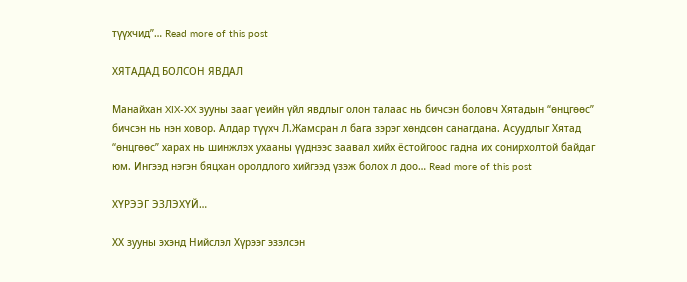түүхчид”… Read more of this post

ХЯТАДАД БОЛСОН ЯВДАЛ

Манайхан XIX-XX зууны зааг үеийн үйл явдлыг олон талаас нь бичсэн боловч Хятадын “өнцгөөс” бичсэн нь нэн ховор. Алдар түүхч Л.Жамсран л бага зэрэг хөндсөн санагдана. Асуудлыг Хятад “өнцгөөс” харах нь шинжлэх ухааны үүднээс заавал хийх ёстойгоос гадна их сонирхолтой байдаг юм. Ингээд нэгэн бяцхан оролдлого хийгээд үзэж болох л доо… Read more of this post

ХҮРЭЭГ ЭЗЛЭХҮЙ…

ХХ зууны эхэнд Нийслэл Хүрээг эзэлсэн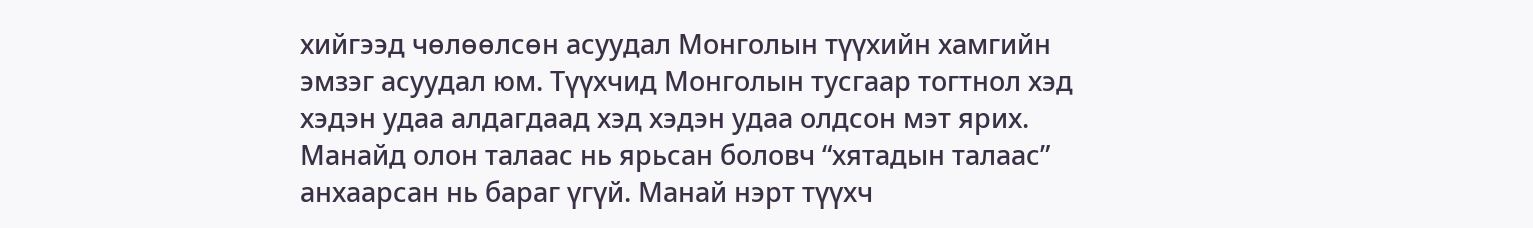хийгээд чөлөөлсөн асуудал Монголын түүхийн хамгийн эмзэг асуудал юм. Түүхчид Монголын тусгаар тогтнол хэд хэдэн удаа алдагдаад хэд хэдэн удаа олдсон мэт ярих. Манайд олон талаас нь ярьсан боловч “хятадын талаас” анхаарсан нь бараг үгүй. Манай нэрт түүхч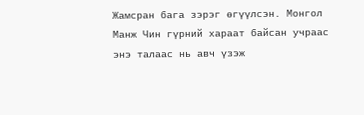Жамсран бага зэрэг өгүүлсэн. Монгол Манж Чин гүрний хараат байсан учраас энэ талаас нь авч үзэж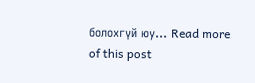болохгүй юу… Read more of this post